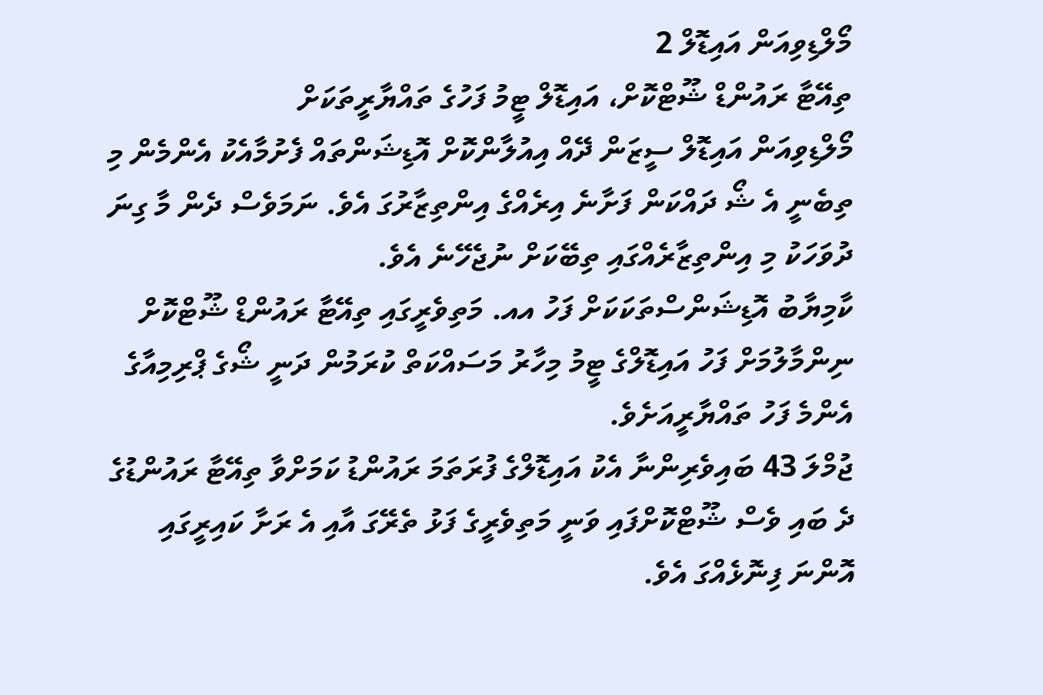މޯލްޑިވިއަން އައިޑޮލް 2
ތިއޭޓާ ރައުންޑް ޝޫޓްކޮށް، އައިޑޮލް ޓީމު ފަހުގެ ތައްޔާރީތަކަށް
މޯލްޑިވިއަން އައިޑޮލް ސީޒަން ދޭއް އިއުލާންކޮށް އޮޑިޝަންތައް ފެށުމާއެކު އެންމެން މި ތިބެނީ އެ ޝޯ ދައްކަން ފަށާނެ އިރެއްގެ އިންތިޒާރުގަ އެވެ. ނަމަވެސް ދެން މާ ގިނަ ދުވަހަކު މި އިންތިޒާރެއްގައި ތިބޭކަށް ނުޖެހޭނެ އެވެ.
ކާމިޔާބު އޮޑިޝަންސްތަކަކަށް ފަހު އއ. މަތިވެރީގައި ތިއޭޓާ ރައުންޑް ޝޫޓްކޮށް ނިންމާލުމަށް ފަހު އައިޑޮލްގެ ޓީމު މިހާރު މަސައްކަތް ކުރަމުން ދަނީ ޝޯގެ ޕްރިމިއާގެ އެންމެ ފަހު ތައްޔާރީއަށެވެ.
ޖުމްލަ 43 ބައިވެރިންނާ އެކު އައިޑޮލްގެ ފުރަތަމަ ރައުންޑު ކަމަށްވާ ތިއޭޓާ ރައުންޑުގެ ދެ ބައި ވެސް ޝޫޓްކޮށްފައި ވަނީ މަތިވެރީގެ ފަޅު ތެރޭގަ އާއި އެ ރަށާ ކައިރީގައި އޮންނަ ފިނޮޅެއްގަ އެވެ.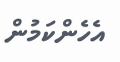އެހެންކަމުން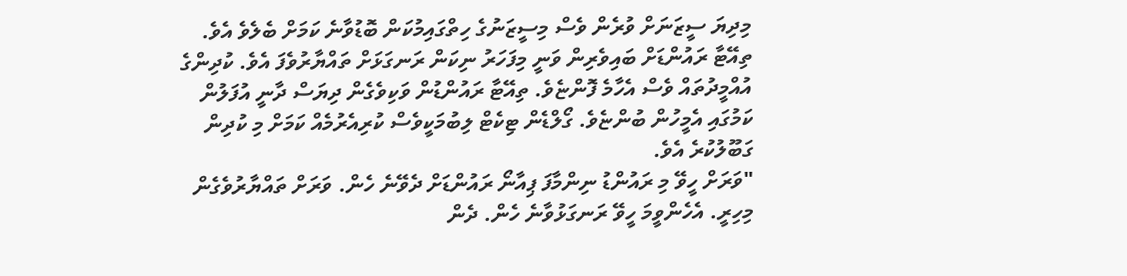މިދިޔަ ސީޒަނަށް ވުރެން ވެސް މިސީޒަނުގެ ހިތްގައިމުކަން ބޮޑުވާނެ ކަމަށް ބެލެވެ އެވެ.
ތިއޭޓާ ރައުންޑަށް ބައިވެރިން ވަނީ މިފަހަރު ނިކަން ރަނގަޅަށް ތައްޔާރުވެފަ އެވެ. ކުދިންގެ އުއްމީދުތައް ވެސް އެހާމެ ފޮންޏެވެ. ތިއޭޓާ ރައުންޑުން ވަކިވެގެން ދިޔަސް ދާނީ އުފަލުން ކަމުގައި އެމީހުން ބުންޏެވެ. ގޯލްޑެން ޓިކެޓް ލިބުމަކީވެސް ކުރިއެރުމެއް ކަމަށް މި ކުދިން ގަބޫލުކުރެ އެވެ.
"ވަރަށް ހީވޭ މި ރައުންޑު ނިންމާފަ ޕިއާނޯ ރައުންޑަށް ދެވޭނެ ހެން. ވަރަށް ތައްޔާރުވެގެން މިހިރީ. އެހެންވީމަ ހީވޭ ރަނގަޅުވާނެ ހެން. ދެން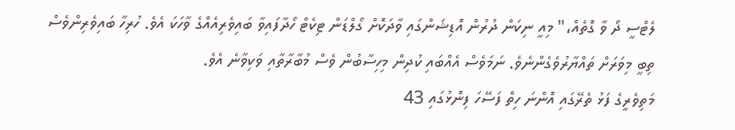ލެޓްސީ ދޯ ވާ ގޮތެއް،" މިއީ ނިކަން ދުރުން އޮޑިޝަންގައި ވާދަކޮށް ގޯލްޑަން ޓިކެޓް ހޯދާފައިވާ ބައިވެރިއެއްގެ ވާހަކަ އެވެ. ހުރިހާ ބައިވެރިންވެސް ތިބީ މިވަރަށް ތައްޔާރުވެގެންނެވެ. ނަމަވެސް އެއްބައި ކުދިން މިހިސާބުން ވެސް މުބާރާތާއި ވަކިވާނެ އެވެ.
މަތިވެރީގެ ފަޅު ތެރޭގައި އޮންނަ ހިތް ފަސޭހަ ފިނޮޅުގައި 43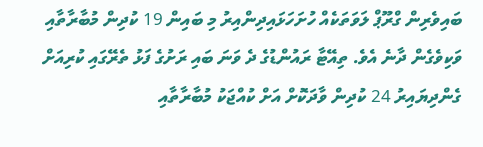ބައިވެރިން ގްރޫޕް ލަވަތަކެއް ހުށަހަޅައިދިންއިރު މި ބައިން 19 ކުދިން މުބާރާތާއި ވަކިވެގެން ދާނެ އެވެ. ތިއޭޓާ ރައުންޑުގެ ދެ ވަނަ ބައި ރަށުގެ ފަޅު ތެރޭގައި ކުރިއަށް ގެންދިޔައިރު 24 ކުދިން ވާދަކޮށް އަށް ކުއްޖަކު މުބާރާތާއި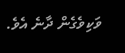ވަކިވެގެން ދާނެ އެވެ.